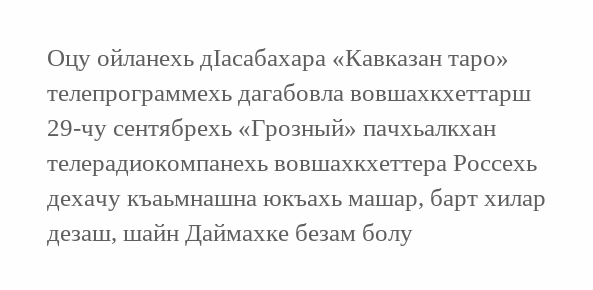Оцу ойланехь дIасабахара «Кавказан таро» телепрограммехь дагабовла вовшахкхеттарш
29-чу сентябрехь «Грозный» пачхьалкхан телерадиокомпанехь вовшахкхеттера Россехь дехачу къаьмнашна юкъахь машар, барт хилар дезаш, шайн Даймахке безам болу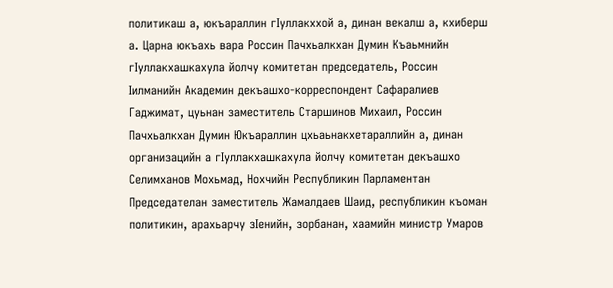политикаш а, юкъараллин гIуллакххой а, динан векалш а, кхиберш а. Царна юкъахь вара Россин Пачхьалкхан Думин Къаьмнийн гIуллакхашкахула йолчу комитетан председатель, Россин Iилманийн Академин декъашхо-корреспондент Сафаралиев Гаджимат, цуьнан заместитель Старшинов Михаил, Россин Пачхьалкхан Думин Юкъараллин цхьаьнакхетараллийн а, динан организацийн а гIуллакхашкахула йолчу комитетан декъашхо Селимханов Мохьмад, Нохчийн Республикин Парламентан Председателан заместитель Жамалдаев Шаид, республикин къоман политикин, арахьарчу зIенийн, зорбанан, хаамийн министр Умаров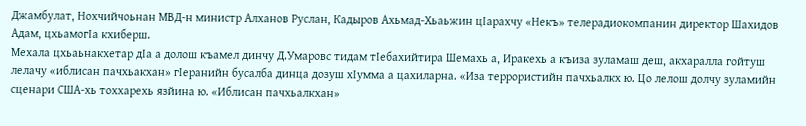Джамбулат, Нохчийчоьнан МВД-н министр Алханов Руслан, Кадыров Ахьмад-Хьаьжин цIарахчу «Некъ» телерадиокомпанин директор Шахидов Адам, цхьамогIа кхиберш.
Мехала цхьаьнакхетар дIа а долош къамел динчу Д.Умаровс тидам тIебахийтира Шемахь а, Иракехь а къиза зуламаш деш, акхаралла гойтуш лелачу «иблисан пачхьакхан» гIеранийн бусалба динца дозуш хIумма а цахиларна. «Иза террористийн пачхьалкх ю. Цо лелош долчу зуламийн сценари США-хь тоххарехь язйина ю. «Иблисан пачхьалкхан»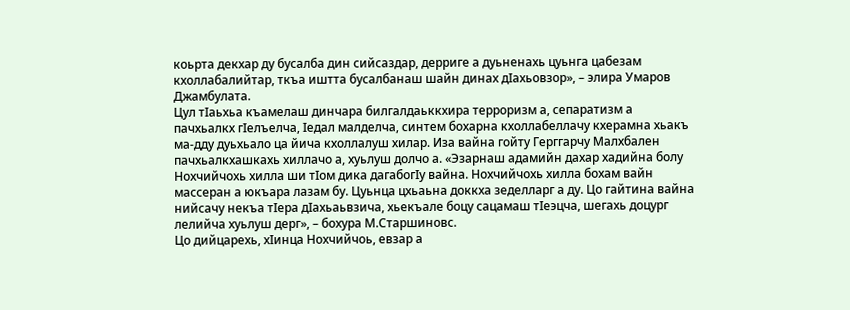коьрта декхар ду бусалба дин сийсаздар, дерриге а дуьненахь цуьнга цабезам кхоллабалийтар, ткъа иштта бусалбанаш шайн динах дIахьовзор», – элира Умаров Джамбулата.
Цул тIаьхьа къамелаш динчара билгалдаьккхира терроризм а, сепаратизм а пачхьалкх гIелъелча, Iедал малделча, синтем бохарна кхоллабеллачу кхерамна хьакъ ма-дду дуьхьало ца йича кхоллалуш хилар. Иза вайна гойту Герггарчу Малхбален пачхьалкхашкахь хиллачо а, хуьлуш долчо а. «Эзарнаш адамийн дахар хадийна болу Нохчийчохь хилла ши тIом дика дагабогIу вайна. Нохчийчохь хилла бохам вайн массеран а юкъара лазам бу. Цуьнца цхьаьна доккха зеделларг а ду. Цо гайтина вайна нийсачу некъа тIера дIахьаьвзича, хьекъале боцу сацамаш тIеэцча, шегахь доцург лелийча хуьлуш дерг», – бохура М.Старшиновс.
Цо дийцарехь, хIинца Нохчийчоь, евзар а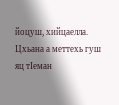йоцуш, хийцаелла. Цхьана а меттехь гуш яц тIеман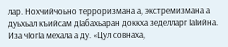лар. Нохчийчоьно терроризмана а, экстремизмана а дуьхьал къийсам дIабахьаран доккха зеделларг IаIийна. Иза чIогIа мехала а ду. «Цул совнаха,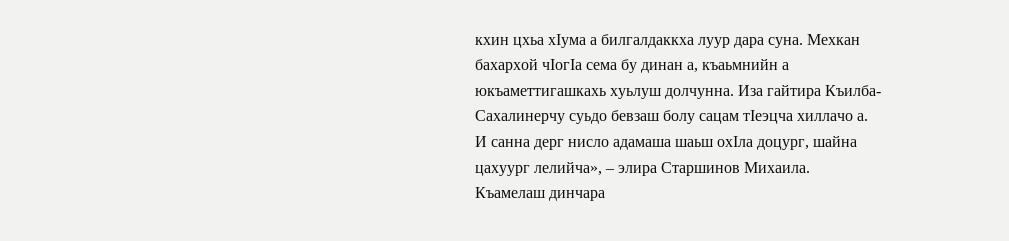кхин цхьа хIума а билгалдаккха луур дара суна. Мехкан бахархой чIогIа сема бу динан а, къаьмнийн а юкъаметтигашкахь хуьлуш долчунна. Иза гайтира Къилба-Сахалинерчу суьдо бевзаш болу сацам тIеэцча хиллачо а. И санна дерг нисло адамаша шаьш охIла доцург, шайна цахуург лелийча», – элира Старшинов Михаила.
Къамелаш динчара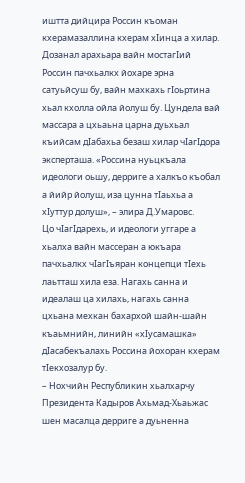иштта дийцира Россин къоман кхерамазаллина кхерам хIинца а хилар. Дозанал арахьара вайн мостагIий Россин пачхьалкх йохаре эрна сатуьйсуш бу, вайн махкахь гIоьртина хьал кхолла ойла йолуш бу. Цундела вай массара а цхьаьна царна дуьхьал къийсам дIабахьа безаш хилар чIагIдора эксперташа. «Россина нуьцкъала идеологи оьшу, дерриге а халкъо къобал а йийр йолуш, иза цунна тIаьхьа а хIуттур долуш», – элира Д.Умаровс.
Цо чIагIдарехь, и идеологи уггаре а хьалха вайн массеран а юкъара пачхьалкх чIагIъяран концепци тIехь лаьтташ хила еза. Нагахь санна и идеалаш ца хилахь, нагахь санна цхьана мехкан бахархой шайн-шайн къаьмнийн, линийн «хIусамашка» дIасабекъалахь Россина йохоран кхерам тIекхозалур бу.
– Нохчийн Республикин хьалхарчу Президента Кадыров Ахьмад-Хьаьжас шен масалца дерриге а дуьненна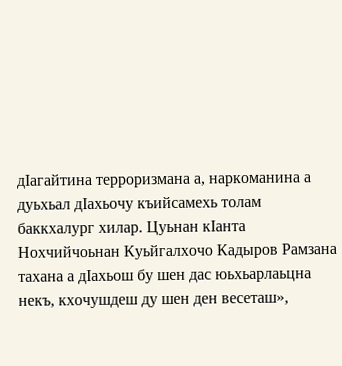дIагайтина терроризмана а, наркоманина а дуьхьал дIахьочу къийсамехь толам баккхалург хилар. Цуьнан кIанта Нохчийчоьнан Куьйгалхочо Кадыров Рамзана тахана а дIахьош бу шен дас юьхьарлаьцна некъ, кхочушдеш ду шен ден весеташ»,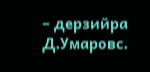– дерзийра Д.Умаровс.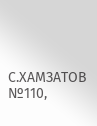С.ХАМЗАТОВ
№110,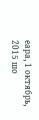еара, 1 октябрь, 2015 шо